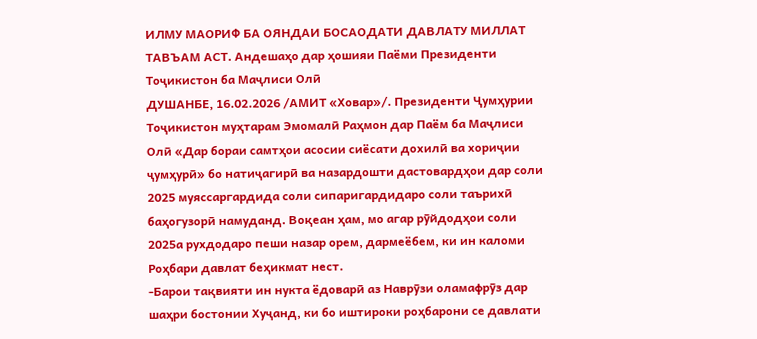ИЛМУ МАОРИФ БА ОЯНДАИ БОСАОДАТИ ДАВЛАТУ МИЛЛАТ ТАВЪАМ АСТ. Андешаҳо дар ҳошияи Паёми Президенти Тоҷикистон ба Маҷлиси Олӣ
ДУШАНБЕ, 16.02.2026 /АМИТ «Ховар»/. Президенти Ҷумҳурии Тоҷикистон муҳтарам Эмомалӣ Раҳмон дар Паём ба Маҷлиси Олӣ «Дар бораи самтҳои асосии сиёсати дохилӣ ва хориҷии ҷумҳурӣ» бо натиҷагирӣ ва назардошти дастовардҳои дар соли 2025 муяссаргардида соли сипаригардидаро соли таърихӣ баҳогузорӣ намуданд. Воқеан ҳам, мо агар рӯйдодҳои соли 2025а рухдодаро пеши назар орем, дармеёбем, ки ин каломи Роҳбари давлат беҳикмат нест.
-Барои тақвияти ин нукта ёдоварӣ аз Наврӯзи оламафрӯз дар шаҳри бостонии Хуҷанд, ки бо иштироки роҳбарони се давлати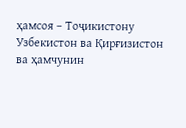ҳамсоя – Тоҷикистону Узбекистон ва Қирғизистон ва ҳамчунин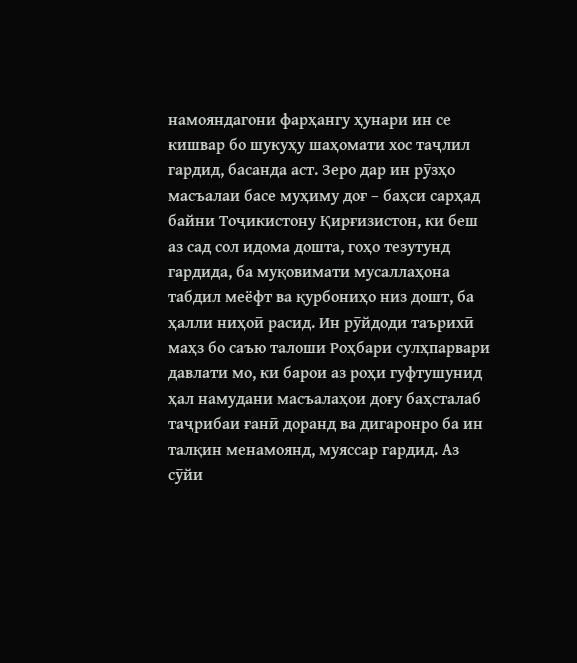намояндагони фарҳангу ҳунари ин се кишвар бо шукуҳу шаҳомати хос таҷлил гардид, басанда аст. Зеро дар ин рӯзҳо масъалаи басе муҳиму доғ – баҳси сарҳад байни Тоҷикистону Қирғизистон, ки беш аз сад сол идома дошта, гоҳо тезутунд гардида, ба муқовимати мусаллаҳона табдил меёфт ва қурбониҳо низ дошт, ба ҳалли ниҳоӣ расид. Ин рӯйдоди таърихӣ маҳз бо саъю талоши Роҳбари сулҳпарвари давлати мо, ки барои аз роҳи гуфтушунид ҳал намудани масъалаҳои доғу баҳсталаб таҷрибаи ғанӣ доранд ва дигаронро ба ин талқин менамоянд, муяссар гардид. Аз сӯйи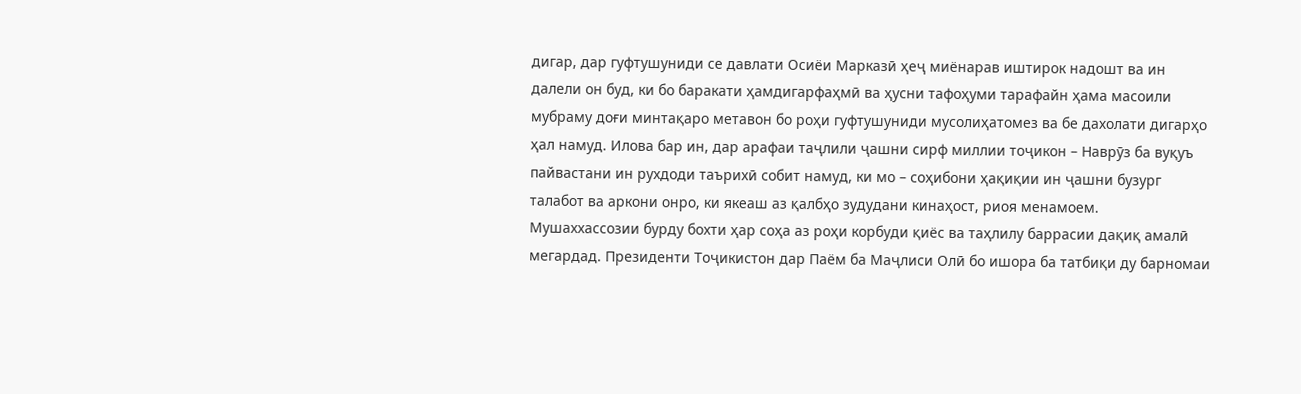дигар, дар гуфтушуниди се давлати Осиёи Марказӣ ҳеҷ миёнарав иштирок надошт ва ин далели он буд, ки бо баракати ҳамдигарфаҳмӣ ва ҳусни тафоҳуми тарафайн ҳама масоили мубраму доғи минтақаро метавон бо роҳи гуфтушуниди мусолиҳатомез ва бе дахолати дигарҳо ҳал намуд. Илова бар ин, дар арафаи таҷлили ҷашни сирф миллии тоҷикон – Наврӯз ба вуқуъ пайвастани ин рухдоди таърихӣ собит намуд, ки мо – соҳибони ҳақиқии ин ҷашни бузург талабот ва аркони онро, ки якеаш аз қалбҳо зудудани кинаҳост, риоя менамоем.
Мушаххассозии бурду бохти ҳар соҳа аз роҳи корбуди қиёс ва таҳлилу баррасии дақиқ амалӣ мегардад. Президенти Тоҷикистон дар Паём ба Маҷлиси Олӣ бо ишора ба татбиқи ду барномаи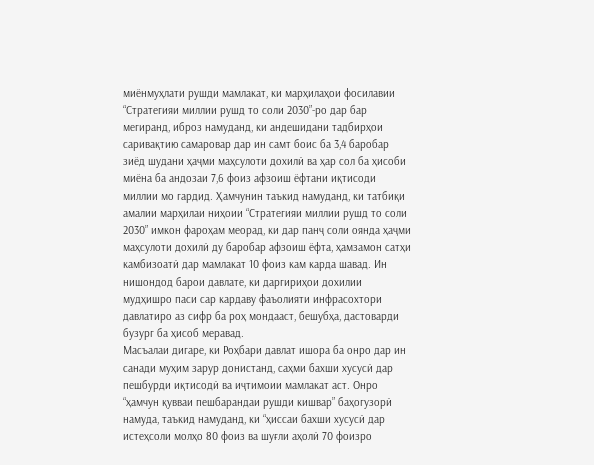миёнмуҳлати рушди мамлакат, ки марҳилаҳои фосилавии “Стратегияи миллии рушд то соли 2030”-ро дар бар мегиранд, иброз намуданд, ки андешидани тадбирҳои саривақтию самаровар дар ин самт боис ба 3,4 баробар зиёд шудани ҳаҷми маҳсулоти дохилӣ ва ҳар сол ба ҳисоби миёна ба андозаи 7,6 фоиз афзоиш ёфтани иқтисоди миллии мо гардид. Ҳамчунин таъкид намуданд, ки татбиқи амалии марҳилаи ниҳоии “Стратегияи миллии рушд то соли 2030” имкон фароҳам меорад, ки дар панҷ соли оянда ҳаҷми маҳсулоти дохилӣ ду баробар афзоиш ёфта, ҳамзамон сатҳи камбизоатӣ дар мамлакат 10 фоиз кам карда шавад. Ин нишондод барои давлате, ки даргириҳои дохилии мудҳишро паси сар кардаву фаъолияти инфрасохтори давлатиро аз сифр ба роҳ мондааст, бешубҳа, дастоварди бузург ба ҳисоб меравад.
Масъалаи дигаре, ки Роҳбари давлат ишора ба онро дар ин санади муҳим зарур донистанд, саҳми бахши хусусӣ дар пешбурди иқтисодӣ ва иҷтимоии мамлакат аст. Онро “ҳамчун қувваи пешбарандаи рушди кишвар” баҳогузорӣ намуда, таъкид намуданд, ки “ҳиссаи бахши хусусӣ дар истеҳсоли молҳо 80 фоиз ва шуғли аҳолӣ 70 фоизро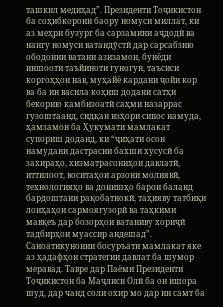ташкил медиҳад”. Президенти Тоҷикистон ба соҳибкорони баору номуси миллат, ки аз меҳри бузург ба сарзамини аҷдодӣ ва нангу номуси ватандӯстӣ дар сарсабзию ободонии ватани азизамон, бунёди иншооти таъйиноти гуногун, таъсиси коргоҳҳои нав, муҳайё кардани ҷойи кор ва ба ин васила коҳиш додани сатҳи бекорию камбизоатӣ саҳми назаррас гузоштаанд, сидқан изҳори сипос намуда, ҳамзамон ба Ҳукумати мамлакат супориш доданд, ки “ҷиҳати осон намудани дастрасии бахши хусусӣ ба захираҳо, хизматрасониҳои давлатӣ, иттилоот, воситаҳои арзони молиявӣ, технологияҳо ва донишҳо барои баланд бардоштани рақобатнокӣ, таҳияву татбиқи лоиҳаҳои сармоягузорӣ ва таҳкими мавқеъ дар бозорҳои ватаниву хориҷӣ тадбирҳои муассир андешад”.
Саноатикунонии босуръати мамлакат яке аз ҳадафҳои стратегии давлат ба шумор меравад. Тавре дар Паёми Президенти Тоҷикистон ба Маҷлиси Олӣ ба он ишора шуд, дар чанд соли охир мо дар ин самт ба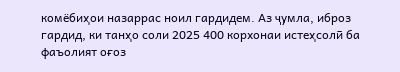комёбиҳои назаррас ноил гардидем. Аз ҷумла, иброз гардид, ки танҳо соли 2025 400 корхонаи истеҳсолӣ ба фаъолият оғоз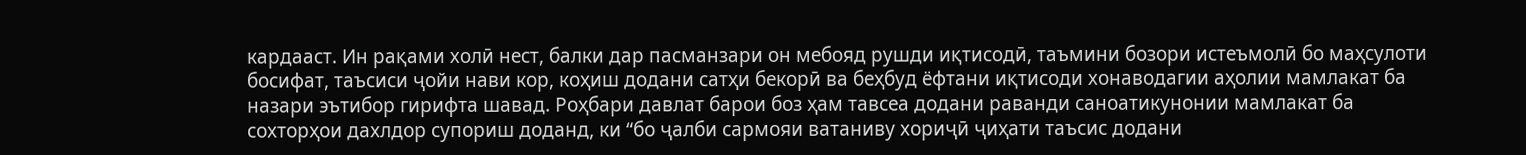кардааст. Ин рақами холӣ нест, балки дар пасманзари он мебояд рушди иқтисодӣ, таъмини бозори истеъмолӣ бо маҳсулоти босифат, таъсиси ҷойи нави кор, коҳиш додани сатҳи бекорӣ ва беҳбуд ёфтани иқтисоди хонаводагии аҳолии мамлакат ба назари эътибор гирифта шавад. Роҳбари давлат барои боз ҳам тавсеа додани раванди саноатикунонии мамлакат ба сохторҳои дахлдор супориш доданд, ки “бо ҷалби сармояи ватаниву хориҷӣ ҷиҳати таъсис додани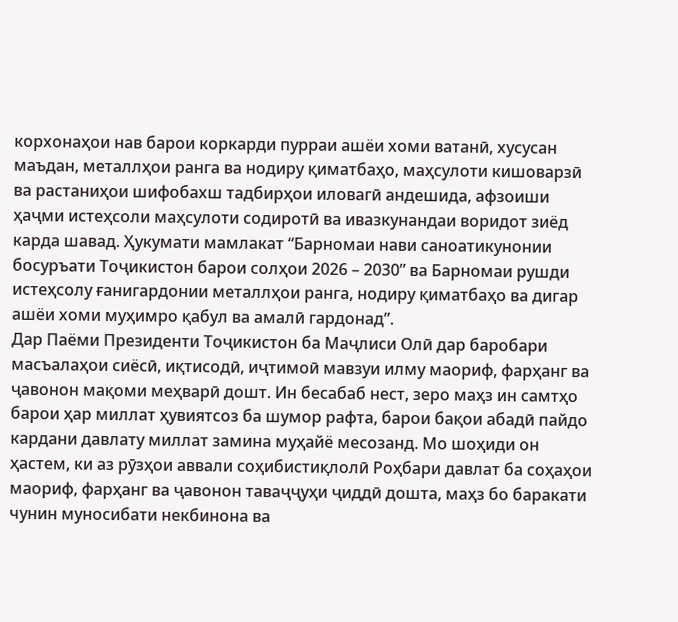корхонаҳои нав барои коркарди пурраи ашёи хоми ватанӣ, хусусан маъдан, металлҳои ранга ва нодиру қиматбаҳо, маҳсулоти кишоварзӣ ва растаниҳои шифобахш тадбирҳои иловагӣ андешида, афзоиши ҳаҷми истеҳсоли маҳсулоти содиротӣ ва ивазкунандаи воридот зиёд карда шавад. Ҳукумати мамлакат “Барномаи нави саноатикунонии босуръати Тоҷикистон барои солҳои 2026 – 2030” ва Барномаи рушди истеҳсолу ғанигардонии металлҳои ранга, нодиру қиматбаҳо ва дигар ашёи хоми муҳимро қабул ва амалӣ гардонад”.
Дар Паёми Президенти Тоҷикистон ба Маҷлиси Олӣ дар баробари масъалаҳои сиёсӣ, иқтисодӣ, иҷтимоӣ мавзуи илму маориф, фарҳанг ва ҷавонон мақоми меҳварӣ дошт. Ин бесабаб нест, зеро маҳз ин самтҳо барои ҳар миллат ҳувиятсоз ба шумор рафта, барои бақои абадӣ пайдо кардани давлату миллат замина муҳайё месозанд. Мо шоҳиди он ҳастем, ки аз рӯзҳои аввали соҳибистиқлолӣ Роҳбари давлат ба соҳаҳои маориф, фарҳанг ва ҷавонон таваҷҷуҳи ҷиддӣ дошта, маҳз бо баракати чунин муносибати некбинона ва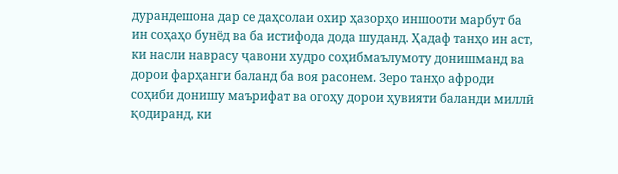дурандешона дар се даҳсолаи охир ҳазорҳо иншооти марбут ба ин соҳаҳо бунёд ва ба истифода дода шуданд. Ҳадаф танҳо ин аст, ки насли наврасу ҷавони худро соҳибмаълумоту донишманд ва дорои фарҳанги баланд ба воя расонем. Зеро танҳо афроди соҳиби донишу маърифат ва огоҳу дорои ҳувияти баланди миллӣ қодиранд, ки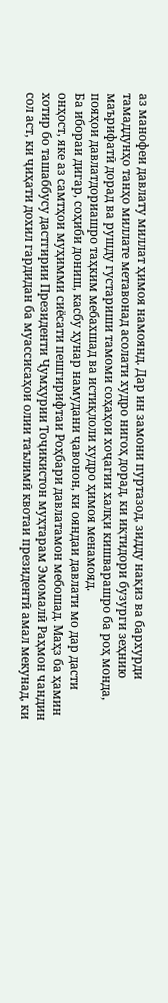аз манофеи давлату миллат ҳимоя намоянд. Дар ин замони пуртазод, зидду нақиз ва бархурди тамаддунҳо танҳо миллате метавонад асолати худро нигоҳ дорад, ки иқтидори бузурги зеҳнию маърифатӣ дорад ва рушду густариши тамоми соҳаҳои хоҷагии халқи кишварашро ба роҳ монда, пояҳои давлатдориашро таҳким мебахшад ва истиқлоли худро ҳимоя менамояд.
Ба ибораи дигар, соҳиби дониш, касбу ҳунар намудани ҷавонон, ки ояндаи давлати мо дар дасти онҳост, яке аз самтҳои муҳимми сиёсати пешгирифтаи Роҳбари давлатамон мебошад. Маҳз ба ҳамин хотир бо ташаббусу дастгирии Президенти Ҷумҳурии Тоҷикистон муҳтарам Эмомалӣ Раҳмон чандин сол аст, ки ҷиҳати дохил гардидан ба муассисаҳои олии таълимӣ квотаи президентӣ амал мекунад, ки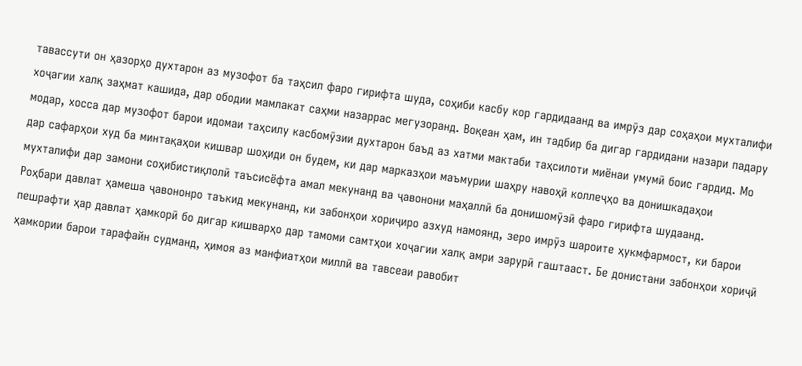тавассути он ҳазорҳо духтарон аз музофот ба таҳсил фаро гирифта шуда, соҳиби касбу кор гардидаанд ва имрӯз дар соҳаҳои мухталифи хоҷагии халқ заҳмат кашида, дар ободии мамлакат саҳми назаррас мегузоранд. Воқеан ҳам, ин тадбир ба дигар гардидани назари падару модар, хосса дар музофот барои идомаи таҳсилу касбомӯзии духтарон баъд аз хатми мактаби таҳсилоти миёнаи умумӣ боис гардид. Мо дар сафарҳои худ ба минтақаҳои кишвар шоҳиди он будем, ки дар марказҳои маъмурии шаҳру навоҳӣ коллеҷҳо ва донишкадаҳои мухталифи дар замони соҳибистиқлолӣ таъсисёфта амал мекунанд ва ҷавонони маҳаллӣ ба донишомӯзӣ фаро гирифта шудаанд.
Роҳбари давлат ҳамеша ҷавононро таъкид мекунанд, ки забонҳои хориҷиро азхуд намоянд, зеро имрӯз шароите ҳукмфармост, ки барои пешрафти ҳар давлат ҳамкорӣ бо дигар кишварҳо дар тамоми самтҳои хоҷагии халқ амри зарурӣ гаштааст. Бе донистани забонҳои хориҷӣ ҳамкории барои тарафайн судманд, ҳимоя аз манфиатҳои миллӣ ва тавсеаи равобит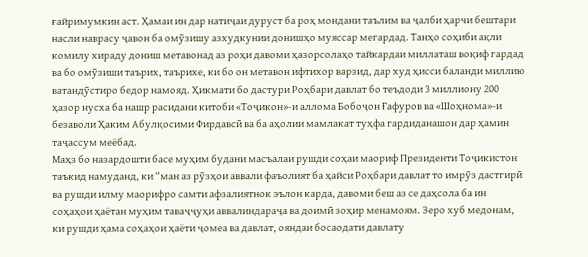ғайримумкин аст. Ҳамаи ин дар натиҷаи дуруст ба роҳ мондани таълим ва ҷалби ҳарчи бештари насли наврасу ҷавон ба омӯзишу азхудкунии донишҳо муяссар мегардад. Танҳо соҳиби ақли комилу хираду дониш метавонад аз роҳи давоми ҳазорсолаҳо тайкардаи миллаташ воқиф гардад ва бо омӯзиши таърих, таърихе, ки бо он метавон ифтихор варзид, дар худ ҳисси баланди миллию ватандӯстиро бедор намояд. Ҳикмати бо дастури Роҳбари давлат бо теъдоди 3 миллиону 200 ҳазор нусха ба нашр расидани китоби «Тоҷикон»-и аллома Бобоҷон Ғафуров ва «Шоҳнома»-и безаволи Ҳаким Абулқосими Фирдавсӣ ва ба аҳолии мамлакат туҳфа гардиданашон дар ҳамин таҷассум меёбад.
Маҳз бо назардошти басе муҳим будани масъалаи рушди соҳаи маориф Президенти Тоҷикистон таъкид намуданд, ки “ман аз рӯзҳои аввали фаъолият ба ҳайси Роҳбари давлат то имрӯз дастгирӣ ва рушди илму маорифро самти афзалиятнок эълон карда, давоми беш аз се даҳсола ба ин соҳаҳои ҳаётан муҳим таваҷҷуҳи аввалиндараҷа ва доимӣ зоҳир менамоям. Зеро хуб медонам, ки рушди ҳама соҳаҳои ҳаёти ҷомеа ва давлат, ояндаи босаодати давлату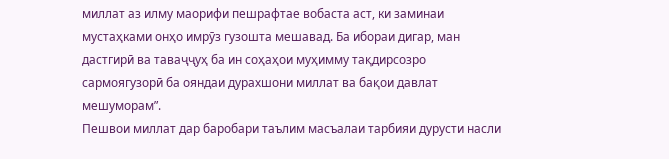миллат аз илму маорифи пешрафтае вобаста аст, ки заминаи мустаҳками онҳо имрӯз гузошта мешавад. Ба ибораи дигар, ман дастгирӣ ва таваҷҷуҳ ба ин соҳаҳои муҳимму тақдирсозро сармоягузорӣ ба ояндаи дурахшони миллат ва бақои давлат мешуморам”.
Пешвои миллат дар баробари таълим масъалаи тарбияи дурусти насли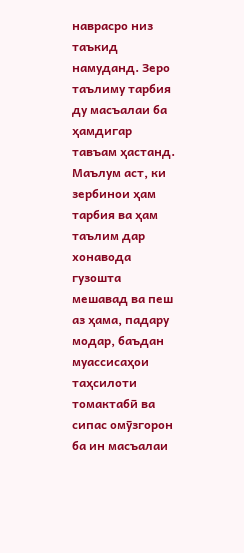наврасро низ таъкид намуданд. Зеро таълиму тарбия ду масъалаи ба ҳамдигар тавъам ҳастанд. Маълум аст, ки зербинои ҳам тарбия ва ҳам таълим дар хонавода гузошта мешавад ва пеш аз ҳама, падару модар, баъдан муассисаҳои таҳсилоти томактабӣ ва сипас омӯзгорон ба ин масъалаи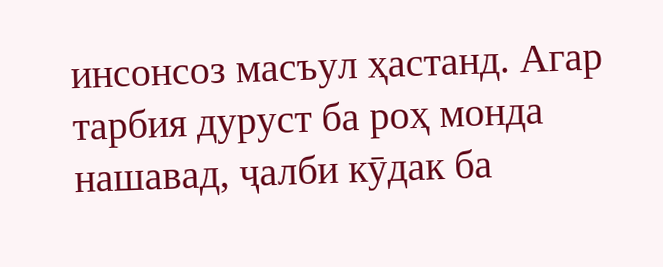инсонсоз масъул ҳастанд. Агар тарбия дуруст ба роҳ монда нашавад, ҷалби кӯдак ба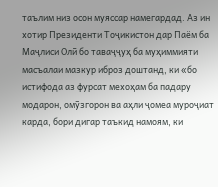таълим низ осон муяссар намегардад. Аз ин хотир Президенти Тоҷикистон дар Паём ба Маҷлиси Олӣ бо таваҷҷуҳ ба муҳиммияти масъалаи мазкур иброз доштанд, ки «бо истифода аз фурсат мехоҳам ба падару модарон, омӯзгорон ва аҳли ҷомеа муроҷиат карда, бори дигар таъкид намоям, ки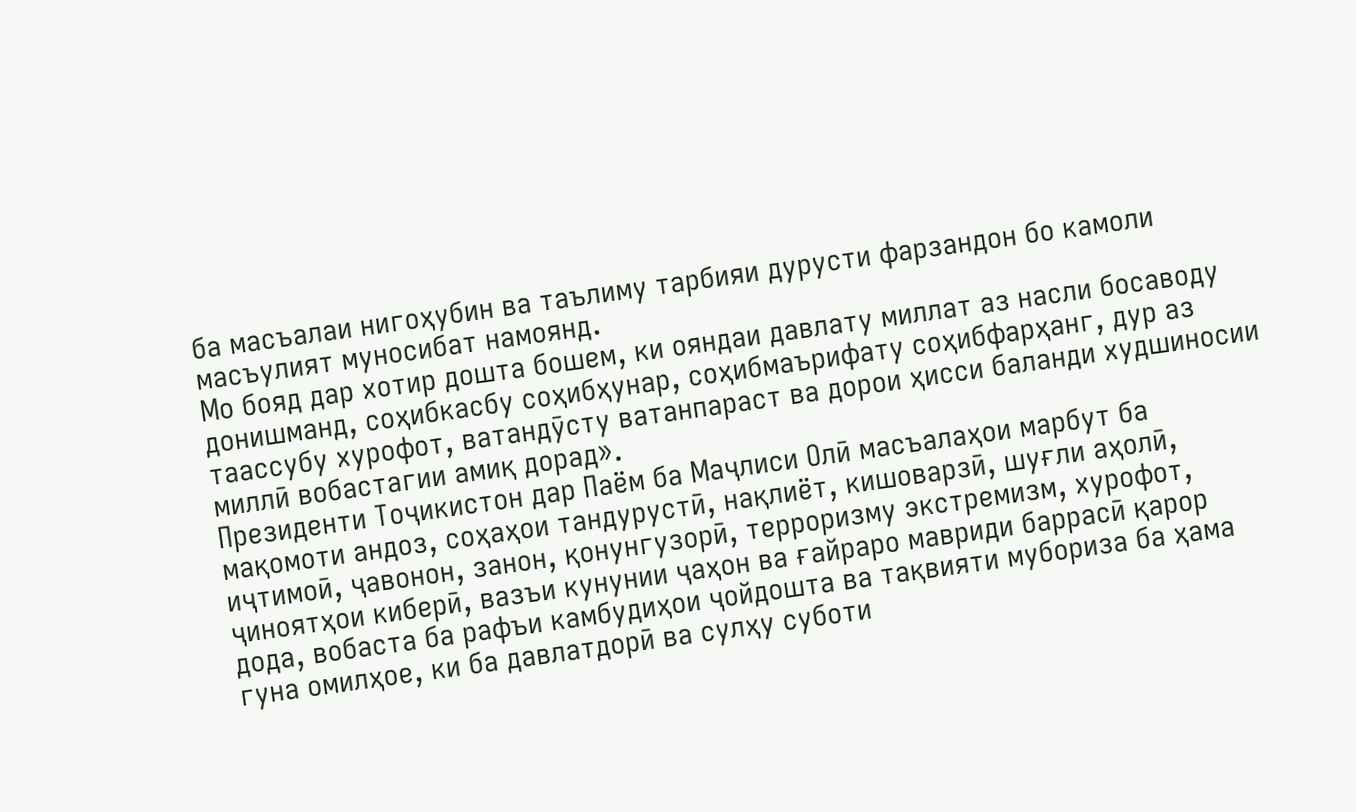ба масъалаи нигоҳубин ва таълиму тарбияи дурусти фарзандон бо камоли масъулият муносибат намоянд.
Мо бояд дар хотир дошта бошем, ки ояндаи давлату миллат аз насли босаводу донишманд, соҳибкасбу соҳибҳунар, соҳибмаърифату соҳибфарҳанг, дур аз таассубу хурофот, ватандӯсту ватанпараст ва дорои ҳисси баланди худшиносии миллӣ вобастагии амиқ дорад».
Президенти Тоҷикистон дар Паём ба Маҷлиси Олӣ масъалаҳои марбут ба мақомоти андоз, соҳаҳои тандурустӣ, нақлиёт, кишоварзӣ, шуғли аҳолӣ, иҷтимоӣ, ҷавонон, занон, қонунгузорӣ, терроризму экстремизм, хурофот, ҷиноятҳои киберӣ, вазъи кунунии ҷаҳон ва ғайраро мавриди баррасӣ қарор дода, вобаста ба рафъи камбудиҳои ҷойдошта ва тақвияти мубориза ба ҳама гуна омилҳое, ки ба давлатдорӣ ва сулҳу суботи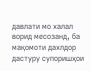давлати мо халал ворид месозанд, ба мақомоти дахлдор дастуру супоришҳои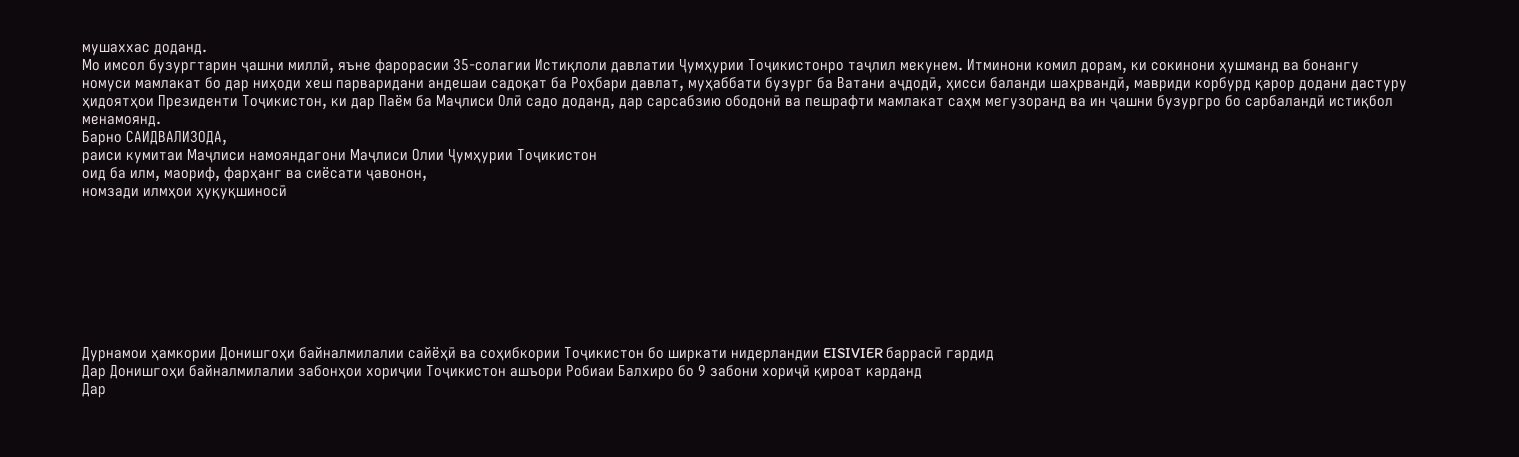мушаххас доданд.
Мо имсол бузургтарин ҷашни миллӣ, яъне фарорасии 35-солагии Истиқлоли давлатии Ҷумҳурии Тоҷикистонро таҷлил мекунем. Итминони комил дорам, ки сокинони ҳушманд ва бонангу номуси мамлакат бо дар ниҳоди хеш парваридани андешаи садоқат ба Роҳбари давлат, муҳаббати бузург ба Ватани аҷдодӣ, ҳисси баланди шаҳрвандӣ, мавриди корбурд қарор додани дастуру ҳидоятҳои Президенти Тоҷикистон, ки дар Паём ба Маҷлиси Олӣ садо доданд, дар сарсабзию ободонӣ ва пешрафти мамлакат саҳм мегузоранд ва ин ҷашни бузургро бо сарбаландӣ истиқбол менамоянд.
Барно САИДВАЛИЗОДА,
раиси кумитаи Маҷлиси намояндагони Маҷлиси Олии Ҷумҳурии Тоҷикистон
оид ба илм, маориф, фарҳанг ва сиёсати ҷавонон,
номзади илмҳои ҳуқуқшиносӣ








Дурнамои ҳамкории Донишгоҳи байналмилалии сайёҳӣ ва соҳибкории Тоҷикистон бо ширкати нидерландии EISIVIER баррасӣ гардид
Дар Донишгоҳи байналмилалии забонҳои хориҷии Тоҷикистон ашъори Робиаи Балхиро бо 9 забони хориҷӣ қироат карданд
Дар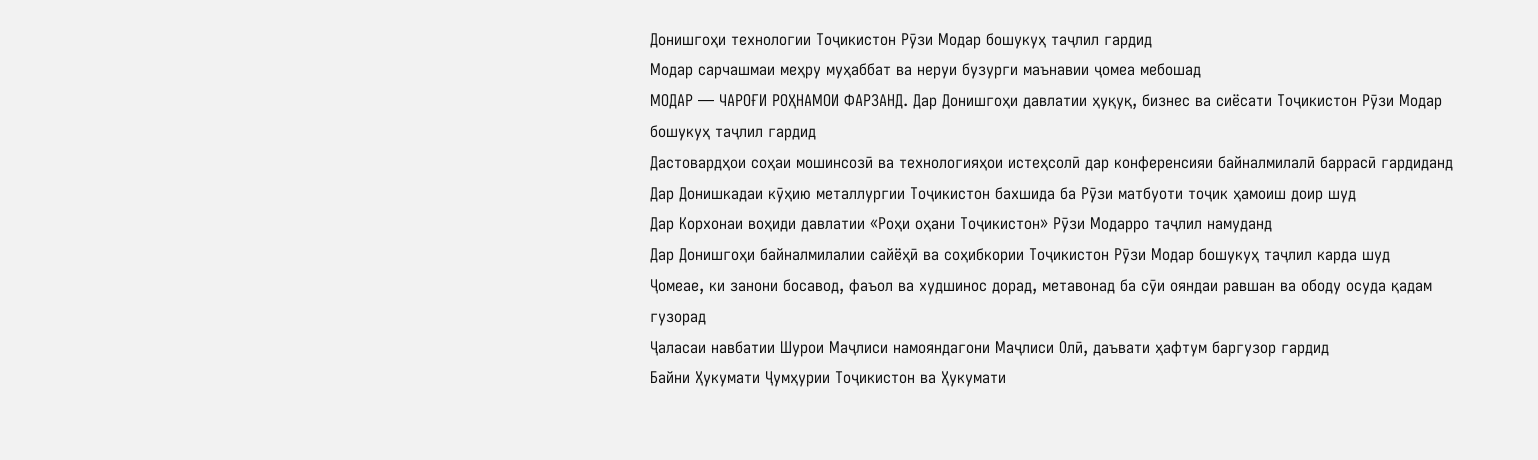Донишгоҳи технологии Тоҷикистон Рӯзи Модар бошукуҳ таҷлил гардид
Модар сарчашмаи меҳру муҳаббат ва неруи бузурги маънавии ҷомеа мебошад
МОДАР — ЧАРОҒИ РОҲНАМОИ ФАРЗАНД. Дар Донишгоҳи давлатии ҳуқуқ, бизнес ва сиёсати Тоҷикистон Рӯзи Модар бошукуҳ таҷлил гардид
Дастовардҳои соҳаи мошинсозӣ ва технологияҳои истеҳсолӣ дар конференсияи байналмилалӣ баррасӣ гардиданд
Дар Донишкадаи кӯҳию металлургии Тоҷикистон бахшида ба Рӯзи матбуоти тоҷик ҳамоиш доир шуд
Дар Корхонаи воҳиди давлатии «Роҳи оҳани Тоҷикистон» Рӯзи Модарро таҷлил намуданд
Дар Донишгоҳи байналмилалии сайёҳӣ ва соҳибкории Тоҷикистон Рӯзи Модар бошукуҳ таҷлил карда шуд
Ҷомеае, ки занони босавод, фаъол ва худшинос дорад, метавонад ба сӯи ояндаи равшан ва ободу осуда қадам гузорад
Ҷаласаи навбатии Шурои Маҷлиси намояндагони Маҷлиси Олӣ, даъвати ҳафтум баргузор гардид
Байни Ҳукумати Ҷумҳурии Тоҷикистон ва Ҳукумати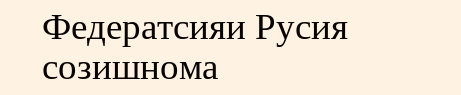Федератсияи Русия созишнома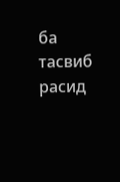ба тасвиб расид